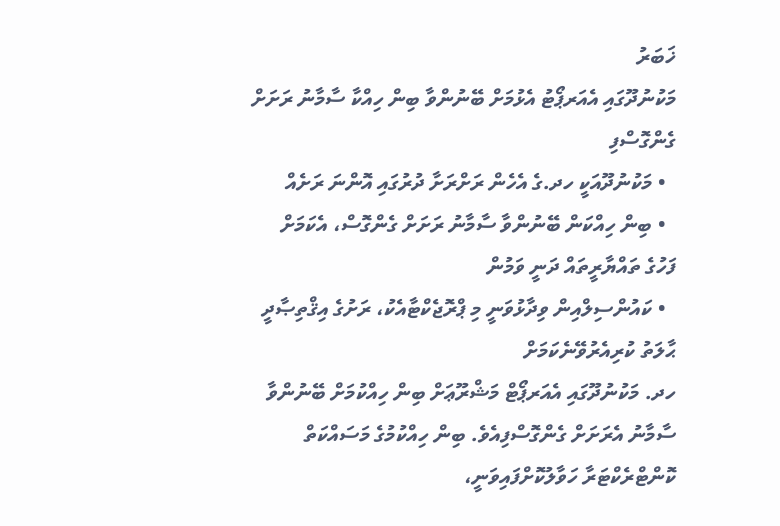ޚަބަރު
މަކުނުދޫގައި އެއަރޕޯޓު އެޅުމަށް ބޭނުންވާ ބިން ހިއްކާ ސާމާނު ރަށަށް ގެންގޮސްފި
  • މަކުނުދޫއަކީ ހދ.ގެ އެހެން ރަށްރަށާ ދުރުގައި އޮންނަ ރަށެއް
  • ބިން ހިއްކަން ބޭނުންވާ ސާމާނު ރަށަށް ގެންގޮސް، އެކަމަށް ފަހުގެ ތައްޔާރީތައް ދަނީ ވަމުން
  • ކައުންސިލްއިން ވިދާޅުވަނީ މި ޕްރޮޖެކްޓާއެކު، ރަށުގެ އިޤްތިޞާދީ ޙާލަތު ކުރިއެރުވޭނެކަމަށް
ހދ. މަކުނުދޫގައި އެއަރޕޯޓް މަޝްރޫޢަށް ބިން ހިއްކުމަށް ބޭނުންވާ ސާމާނު އެރަށަށް ގެންގޮސްފިއެވެ. ބިން ހިއްކުމުގެ މަސައްކަތް ކޮންޓްރެކްޓަރާ ހަވާލުކޮށްފައިވަނީ،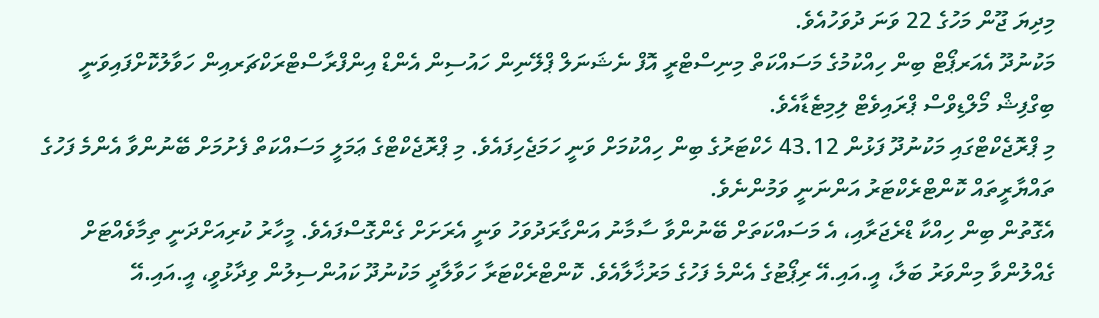މިދިޔަ ޖޫން މަހުގެ 22 ވަނަ ދުވަހުއެވެ.
މަކުނުދޫ އެއަރޕޯޓް ބިން ހިއްކުމުގެ މަސައްކަތް މިނިސްޓްރީ އޮފް ނެޝަނަލް ޕްލޭނިން ހައުސިން އެންޑް އިންފްރާސްޓްރަކްޗަރއިން ހަވާލުކޮށްފައިވަނީ ބިގްފިޝް މޯލްޑިވްސް ޕްރައިވެޓް ލިމިޓެޑާއެވެ.
މި ޕްރޮޖެކްޓްގައި މަކުނުދޫ ފަޅުން 43.12 ހެކްޓަރުގެ ބިން ހިއްކުމަށް ވަނީ ހަމަޖެހިފައެވެ. މި ޕްރޮޖެކްޓްގެ ޢަމަލީ މަސައްކަތް ފެށުމަށް ބޭނުންވާ އެންމެ ފަހުގެ ތައްޔާރީތައް ކޮންޓްރެކްޓަރު އަންނަނީ ވަމުންނެވެ.
އެގޮތުން ބިން ހިއްކާ ޑްރެޖަރާއި، އެ މަސައްކަތަށް ބޭނުންވާ ސާމާނު އަންގާރަދުވަހު ވަނީ އެރަށަށް ގެންގޮސްފައެވެ. މީހާރު ކުރިއަށްދަނީ ތިމާވެއްޓަށް ގެއްލުންވާ މިންވަރު ބަލާ، އީ.އައި.އޭ ރިޕޯޓުގެ އެންމެ ފަހުގެ މަރުޚާލާއެވެ. ކޮންޓްރެކްޓަރާ ހަވާލާދީ މަކުނުދޫ ކައުންސިލުން ވިދާޅުވީ، އީ.އައި.އޭ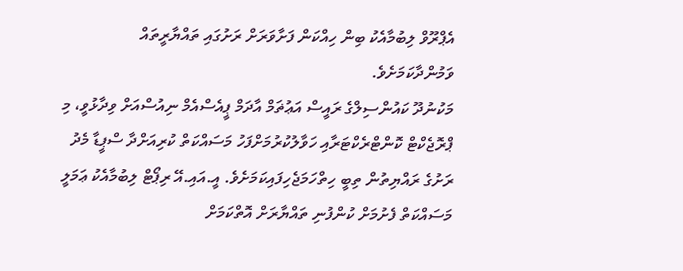އެޕްރޫވް ލިބުމާއެކު ބިން ހިއްކަން ފަށާވަރަށް ރަށުގައި ތައްޔާރީތައް ވަމުންދާކަމަށެވެ.
މަކުނުދޫ ކައުންސިލްގެ ރައީސް އަޢުޡަމް އާދަމް ޕީއެސްއެމް ނިއުސްއަށް ވިދާޅުވީ، މި ޕްރޮޖެކްޓް ކޮންޓްރެކްޓަރާއި ހަވާލުކުރުމަށްފަހު މަސައްކަތް ކުރިއަށްދާ ސްޕީޑާ މެދު ރަށުގެ ރައްޔިތުން ތިބީ ހިތްހަމަޖެހިފައިކަމަށެވެ. އީ.އައި.އޭ ރިޕޯޓް ލިބުމާއެކު ޢަމަލީ މަސައްކަތް ފެށުމަށް ކުންފުނި ތައްޔާރަށް އޮތްކަމަށް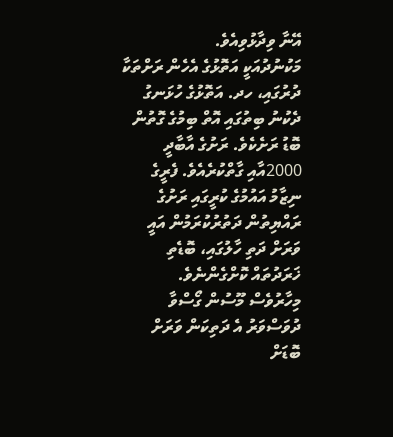އޭނާ ވިދާޅުވިއެވެ.
މަކުނުދުއަކީ އަތޮޅުގެ އެހެން ރަށްތަކާ ދުރުގައި، ހދ. އަތޮޅުގެ ހުޅަނގު ދެކުނު ބިތުގައި އޮތް ބިމުގެ ގޮތުން ބޮޑު ރަށެކެވެ. ރަށުގެ އާބާދީ 2000އާއި ގާތްކުރެއެވެ. ފެރީގެ ނިޒާމު އައުމުގެ ކުރީގައި ރަށުގެ ރައްޔިތުން ދަތުރުކުރަމުން އައީ ވަރަށް ދަތި ހާލުގައި، ބޮޑެތި ޚަރަދުތައް ކޮށްގެންނެވެ.
މިހާރުވެސް މޫސުން ގޯސްވާ ދުވަސްވަރު އެ ދަތިކަން ވަރަށް ބޮޑަށް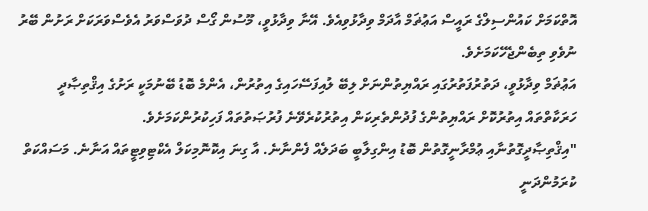އޮތްކަމަށް ކައުންސިލްގެ ރައީސް އަޢުޡަމް އާދަމް ވިދާޅުވިއެވެ. އޭނާ ވިދާޅުވީ، މޫސުން ގޯސް ދުވަސްވަރު އެވެސްވަރަކަށް ރަށުން ބޭރު ނުވެވި ތިބެންޖެހޭކަމަށެވެ.
އަޢުޡަމް ވިދާޅުވީ، ދަތުރުފަތުރުގައި ރައްޔިތުންނަށް ލިބޭ ލުއިފަސޭހައިގެ އިތުރުން، އެންމެ ބޮޑު ބޭނުމަކީ ރަށުގެ އިޤްތިޞާދީ ހަރަކާތްތައް އިތުރުކޮށް ރައްޔިތުންގެ ފުދުންތެރިކަން އިތުރުކުރެވޭނެ ފުރުޞަތުތައް ފަހިކުރުންކަމަށެވެ.
"އިޤްތިޞާދީގޮތުނާއި ޢުމްރާނީގޮތުން ބޮޑު އިންގިލާބީ ބަދަލެއް ފެންނާނެ. އާ ގިނަ އިކޮނޮމިކަލް އެކްޓިވިޓީތައް އަނާނެ. މަސައްކަތް ކުރަމުންދަނީ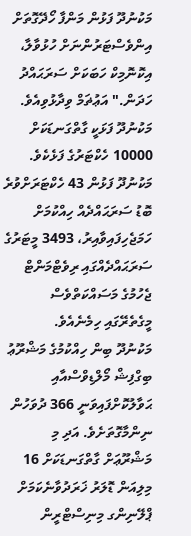މަކުނުދޫ ފަޅުން މަންފާ ހޯދޭގޮތަށް އިންވެސްޓަރުންނަށް ހުޅުވާލާ، އިކޮނޮމިކް ހަބަކަށް ސަރަޙައްދު ހަދަން." އަޢުޡަމް ވިދާޅުވިއެވެ.
މަކުނުދޫ ފަޅަކީ ގާތްގަނޑަކަށް 10000 ހެކްޓަރުގެ ފަޅެކެވެ.
މަކުނުދޫ ފަޅުން 43 ހެކްޓަރަށްވުރެ ބޮޑު ސަރަޙައްދެއް ހިއްކުމަށް ހަމަޖެހިފައިވާއިރު، 3493 މީޓަރުގެ ސަރަޙައްދެއްގައި ރިވެޓްމަންޓް ޖެހުމުގެ މަސައްކަތްވެސް މީގެތެރޭގައި ހިމެނެއެވެ.
މަކުނުދޫ ބިން ހިއްކުމުގެ މަޝްރޫޢު ބިގްފިޝް މޯލްޑިވްސްއާއި ޙަވާލުކޮށްފައިވަނީ 366 ދުވަހުން ނިންމާގޮތަށެވެ. އަދި މި މަޝްރޫޢަށް ގާތްގަނޑަކަށް 16 މިލިއަން ޑޮލަރު ޚަރަދުވާނެކަމަށް ޕްލޭނިންގ މިނިސްޓްރީން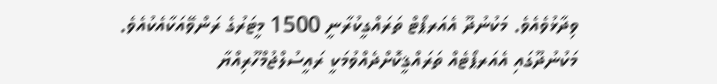ވިދާޅުވެއެވެ. މަކުނުދޫ އެއަރޕޯޓް ތަރައްގީކުރާނީ 1500 މީޓަރުގެ ރަންވޭއަކާއެކުއެވެ.
މަކުނުދޫގައި އެއަރޕޯޓެއް ތަރައްޤީކޮށްދެއްވުމަކީ ރައީސުލްޖުމްހޫރިއްޔާ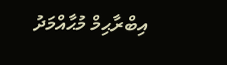އިބްރާޙިމް މުޙާއްމަދު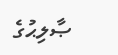ޞާލިޙުގެ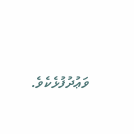ވަޢުދުފުޅެކެވެ.